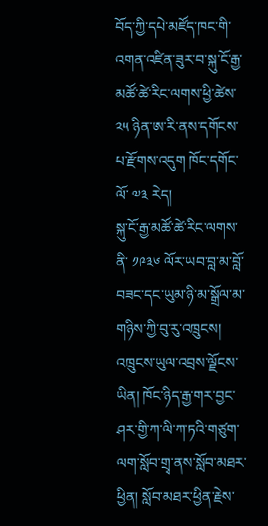བོད་ཀྱི་དཔེ་མཛོད་ཁང་གི་འགན་འཛིན་ཟུར་བ་སྐུ་ངོ་རྒྱ་མཚོ་ཚེ་རིང་ལགས་ཕྱི་ཚེས་ ༢༥ ཉིན་ཨ་རི་ནས་དགོངས་པ་རྫོགས་འདུག ཁོང་དགོང་ལོ་ ༧༣ རེད།
སྐུ་ངོ་རྒྱ་མཚོ་ཚེ་རིང་ལགས་ནི་ ༡༩༣༦ ལོར་ཡབ་བླ་མ་བློ་བཟང་དང་ཡུམ་ཉི་མ་སྒྲོལ་མ་གཉིས་ཀྱི་བུ་རུ་འཁྲུངས། འཁྲུངས་ཡུལ་འབྲས་ལྗོངས་ཡིན། ཁོང་ཉིད་རྒྱ་གར་བྱང་ཤར་གྱི་ཀ་ལི་ཀ་ཏའི་གཙུག་ལག་སློབ་གྲྭ་ནས་སློབ་མཐར་ཕྱིན། སློབ་མཐར་ཕྱིན་རྗེས་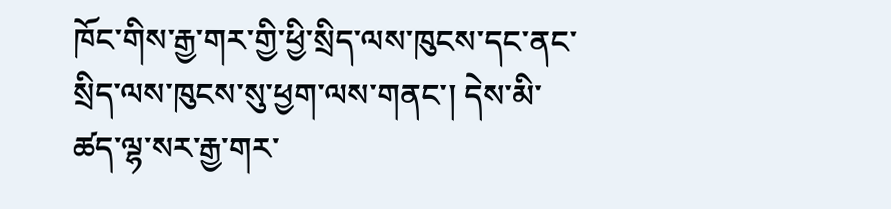ཁོང་གིས་རྒྱ་གར་གྱི་ཕྱི་སྲིད་ལས་ཁུངས་དང་ནང་སྲིད་ལས་ཁུངས་སུ་ཕྱག་ལས་གནང་། དེས་མི་ཚད་ལྷ་སར་རྒྱ་གར་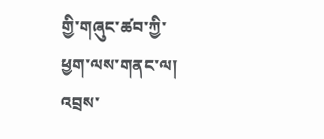གྱི་གཞུང་ཚབ་ཀྱི་ཕྱག་ལས་གནང་ལ། འབྲས་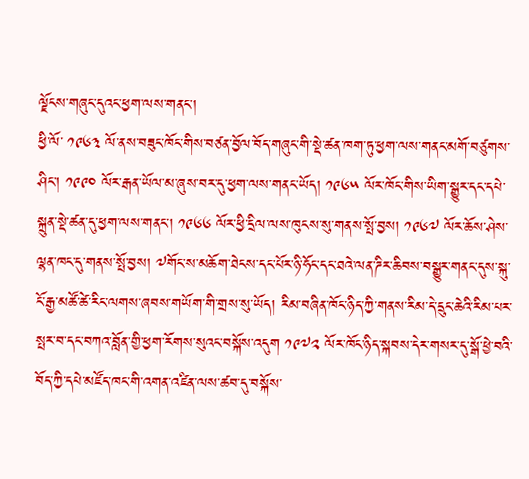ལྗོངས་གཞུང་དུའང་ཕྱག་ལས་གནང་།
ཕྱི་ལོ་ ༡༩༦༣ ལོ་ནས་བཟུང་ཁོང་གིས་བཙན་བྱོལ་བོད་གཞུང་གི་སྡེ་ཚན་ཁག་ཏུ་ཕྱག་ལས་གནང་མགོ་བཙུགས་ཤིང་། ༡༩༩༠ ལོར་རྒན་ཡོལ་མ་ཞུས་བར་དུ་ཕྱག་ལས་གནང་ཡོད། ༡༩༦༥ ལོར་ཁོང་གིས་ཡིག་སྒྱུར་དང་དཔེ་སྐྲུན་སྡེ་ཚན་དུ་ཕྱག་ལས་གནང་། ༡༩༦༦ ལོར་ཕྱི་དྲིལ་ལས་ཁུངས་སུ་གནས་སྤོ་བྱས། ༡༩༦༧ ལོར་ཆོས་ཤེས་ལྷན་ཁང་དུ་གནས་སྤོ་བྱས། ༧གོང་ས་མཆོག་ཐེངས་དང་པོར་ཉི་ཧོང་དང་ཐའེ་ལན་ཌིར་ཆིབས་བསྒྱུར་གནང་དུས་སྐུ་ངོ་རྒྱ་མཚོ་ཚེ་རིང་ལགས་ཞབས་གཡོག་གི་གྲས་སུ་ཡོད། རིམ་བཞིན་ཁོང་ཉིད་ཀྱི་གནས་རིམ་དེ་དྲུང་ཆེའི་རིམ་པར་སྤར་བ་དང་བཀའ་བློན་གྱི་ཕྱག་རོགས་སུའང་བསྐོས་འདུག ༡༩༧༢ ལོར་ཁོང་ཉིད་སྐབས་དེར་གསར་དུ་སྒོ་ཕྱེ་བའི་བོད་ཀྱི་དཔེ་མཛོད་ཁང་གི་འགན་འཛིན་ལས་ཚབ་དུ་བསྐོས་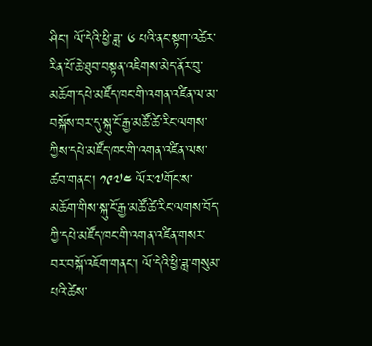ཤིང་། ལོ་དེའི་ཕྱི་ཟླ་ ༦ པའི་ནང་སྟག་འཚེར་རིན་པོ་ཆེ་ཐུབ་བསྟན་འཇིགས་མེད་ནོར་བུ་མཆོག་དཔེ་མཛོད་ཁང་གི་འགན་འཛིན་ལ་མ་བསྐོས་བར་དུ་སྐུ་ངོ་རྒྱ་མཚོ་ཚེ་རིང་ལགས་ཀྱིས་དཔེ་མཛོད་ཁང་གི་འགན་འཛིན་ལས་ཚབ་གནང་། ༡༩༧༤ ལོར་༧གོང་ས་མཆོག་གིས་སྐུ་ངོ་རྒྱ་མཚོ་ཚེ་རིང་ལགས་བོད་ཀྱི་དཔེ་མཛོད་ཁང་གི་འགན་འཛིན་གསར་བར་བསྐོ་འཇོག་གནང་། ལོ་དེའི་ཕྱི་ཟླ་གསུམ་པའི་ཚེས་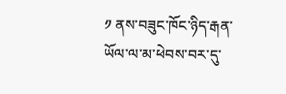༡ ནས་བཟུང་ཁོང་ཉིད་རྒན་ཡོལ་ལ་མ་ཕེབས་བར་དུ་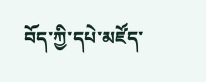བོད་ཀྱི་དཔེ་མཛོད་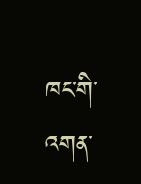ཁང་གི་འགན་